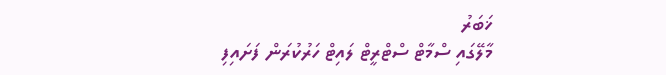ޚަބަރު
މާލޭގައި ސްމާޓް ސްޓްރީޓް ލައިޓް ހަރުކުރަން ފަށައިފި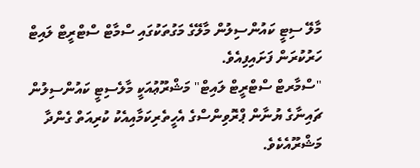މާލޭ ސިޓީ ކައުންސިލުން މާލޭގެ މަގުތަކުގައި ސްމާޓް ސްޓްރީޓް ލައިޓް ހަރުކުރަން ފަށައިފިއެވެ.
"ސްމާރޓް ސްޓްރީޓް ލައިޓް" މަޝްރޫޢުއަކީ މާލެސިޓީ ކައުންސިލުން ޗައިނާގެ ޔުނާން ޕްރޮވިންސްގެ އެހީތެރިކަމާއިއެކު ކުރިއަތް ގެންދާ މަޝްރޫއެކެވެ.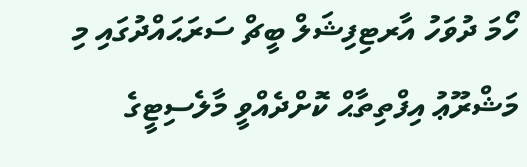ހޯމަ ދުވަހު އާރޓިފިޝަލް ބީޗް ސަރަޙައްދުގައި މި މަޝްރޫޢު އިފްތިތާޙް ކޮށްދެއްވީ މާލެސިޓީގެ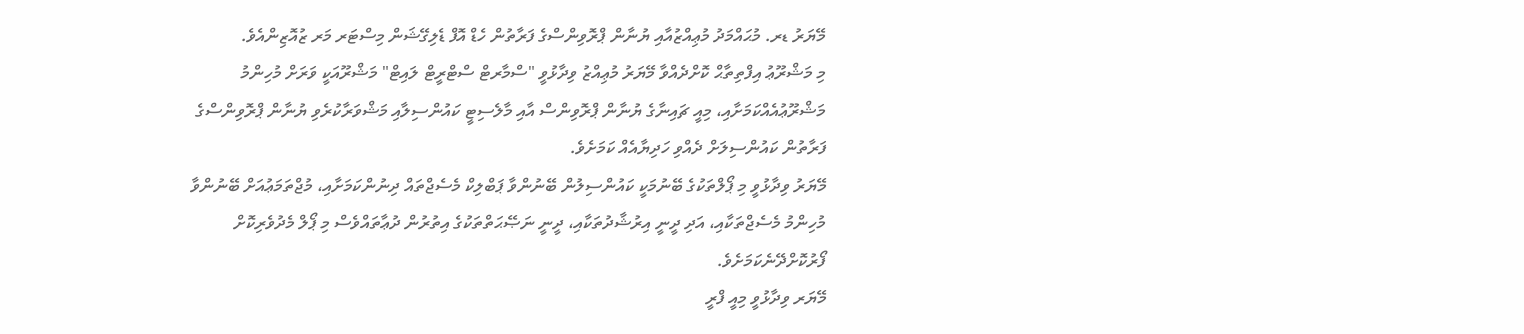މޭޔަރު ޑރ. މުޙައްމަދު މުޢިއްޒުއާއި ޔުނާން ޕްރޮވިންސްގެ ފަރާތުން ހެޑް އޮފް ޑެލިގޭޝަން މިސްޓަރ މަރ ޒުއޮޒިންއެވެ.
މި މަޝްރޫޢު އިފްތިތާޙް ކޮށްދެއްވާ މޭޔަރު މުޢިއްޒު ވިދާޅުވީ "ސްމާރޓް ސްޓްރީޓް ލައިޓް" މަޝްރޫއަކީ ވަރަށް މުހިންމު މަޝްރޫޢުއެއްކަމަށާއި، މިއީ ޗައިނާގެ ޔުނާން ޕްރޮވިންސް އާއި މާލެސިޓީ ކައުންސިލާއި މަޝްވަރާކުރެވި ޔުނާން ޕްރޮވިންސްގެ ފަރާތުން ކައުންސިލަށް ދެއްވި ހަދިޔާއެއް ކަމަށެވެ.
މޭޔަރު ވިދާޅުވީ މި ޕޯލްތަކުގެ ބޭނުމަކީ ކައުންސިލުން ބޭނުންވާ ޕަބްލިކް މެސެޖްތައް ދިނުންކަމަށާއި، މުޖްތަމަޢުއަށް ބޭނުންވާ މުހިންމު މެސެޖްތަކާއި، އަދި ދީނީ އިރުޝާދުތަކާއި، ދީނީ ނަޞޭޙަތްތަކުގެ އިތުރުން ދުޢާތައްވެސް މި ޕޯލް މެދުވެރިކޮށް ފޯރުކޮށްދޭނެކަމަށެވެ.
މޭޔަރ ވިދާޅުވީ މިއީ ފްރީ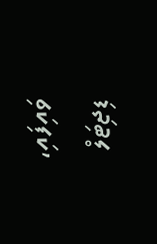ވައިފައި، ޑިޖިޓަލް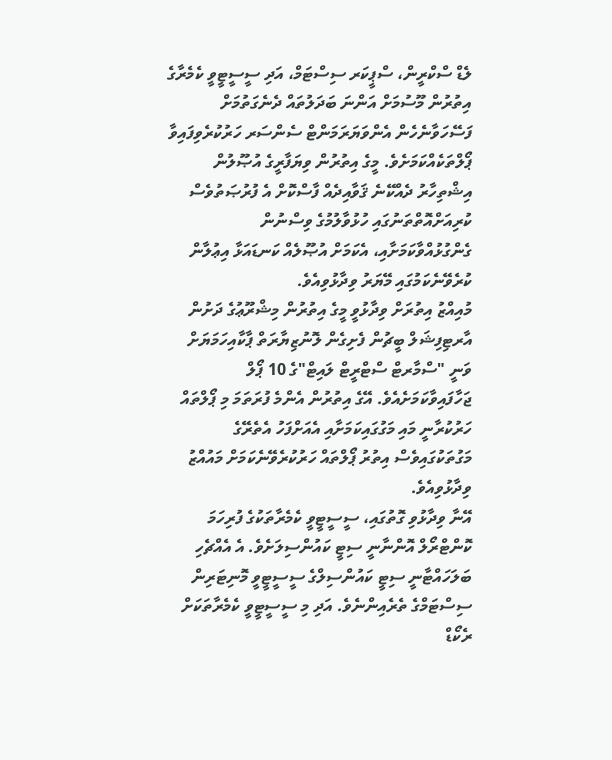ލެޑް ސްކްރީން، ސްޕީކަރ ސިސްޓަމް، އަދި ސީސީޓީވީ ކެމެރާގެ އިތުރުން މޫސުމަށް އަންނަ ބަދަލުތައް ދެނެގަތުމަށް ފަސޭހަވާނެހެން އެންވަޔަރަމަންޓް ސެންސަރ ހަރުކުރެވިފައިވާ ޕޯލްތަކެއްކަމަށެވެ. މީގެ އިތުރުން ވިޔަފާރީގެ އުޞޫލުން އިޝްތިހާރު ދެއްކޭނެ ޤަވާއިދެއް ފާސްކޮށް އެ ފުރުޞަތުވެސް ކުރިއަށްއޮތްތަނުގައި ހުޅުވާލުމުގެ ވިސްނުން ގެންގުޅުއްވާކަމަށާއި، އެކަމަށް އުޞޫލެއް ކަނޑައަޅާ އިޢުލާން ކުރެވޭނެކަމުގައި މޭޔަރު ވިދާޅުވިއެވެ.
މުއިއްޒު އިތުރަށް ވިދާޅުވީ މީގެ އިތުރުން މިޝްރޫޢުގެ ދަށުން އާރޓިފިޝަލް ބީޗުން ފެށިގެން ލޮނުޒިޔާރަތް ޕާކާއިހަމަޔަށް ވަނީ "ސްމާރޓް ސްޓްރީޓް ލައިޓް"ގެ 10 ޕޯލް ޖަހާފައިވާކަމަށެއެވެ. އޭގެ އިތުރުން އެންމެ ފުރަތަމަ މި ޕޯލްތައް ހަރުކުރާނީ މައި މަގުގައިކަމަށާއި އެއަށްފަހު އެތެރޭގެ މަގުތަކުގައިވެސް އިތުރު ޕޯލްތައް ހަރުކުރެވޭނެކަމަށް މައުއްޒު ވިދާޅުވިއެވެ.
އޭނާ ވިދާޅުވި ގޮތުގައި، ސީސީޓީވީ ކެމެރާތަކުގެ ފުރިހަމަ ކޮންޓްރޯލް އޮންނާނީ ސިޓީ ކައުންސިލަށެވެ. އެ އެއްޗެހި ބަލަހައްޓާނީ ސިޓީ ކައުންސިލްގެ ސީސީޓީވީ މޮނިޓަރިން ސިސްޓަމްގެ ތެރެއިންނެވެ. އަދި މި ސީސީޓީވީ ކެމެރާތަކަށް ރެކޯޑް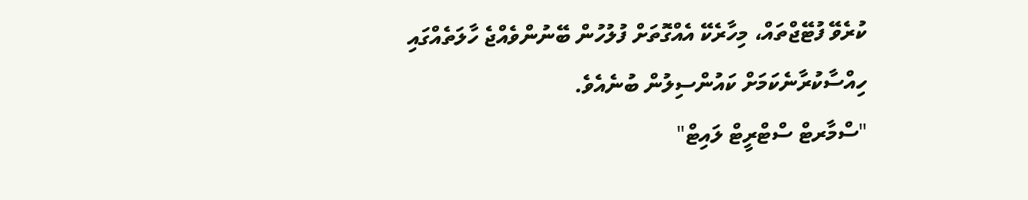ކުރެވޭ ފުޓޭޖްތައް، މިހާރެކޭ އެއްގޮތަށް ފުލުހުން ބޭނުންވެއްޖެ ހާލަތެއްގައި ހިއްސާކުރާނެކަމަށް ކައުންސިލުން ބުނެއެވެ.
"ސްމާރޓް ސްޓްރީޓް ލައިޓް"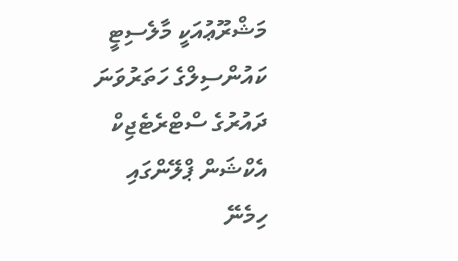މަޝްރޫޢުއަކީ މާލެސިޓީ ކައުންސިލްގެ ހަތަރުވަނަ ދައުރުގެ ސްޓްރެޓެޖިކް އެކްޝަން ޕްލޭންގައި ހިމެނޭ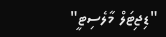"ޑިޖިޓަލް މާލެސިޓީ"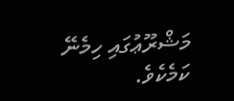މަޝްރޫޢުގައި ހިމެނޭ ކަމެކެވެ.